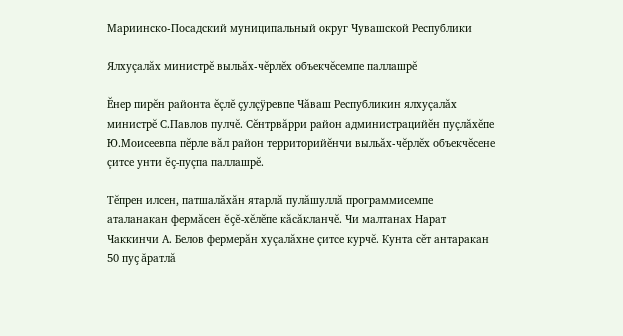Мариинско-Посадский муниципальный округ Чувашской Республики

Ялхуçалăх министрĕ выльăх-чĕрлĕх объекчĕсемпе паллашрĕ

Ĕнер пирĕн районта ĕçлĕ çулçÿревпе Чăваш Республикин ялхуçалăх министрĕ С.Павлов пулчĕ. Сĕнтрвăрри район администрацийĕн пуçлăхĕпе Ю.Моисеевпа пĕрле вăл район территорийĕнчи выльăх-чĕрлĕх объекчĕсене çитсе унти ĕç-пуçпа паллашрĕ.

Тĕпрен илсен, патшалăхăн ятарлă пулăшуллă программисемпе аталанакан фермăсен ĕçĕ-хĕлĕпе кăсăкланчĕ. Чи малтанах Нарат Чаккинчи А. Белов фермерăн хуçалăхне çитсе курчĕ. Кунта сĕт антаракан 50 пуç ăратлă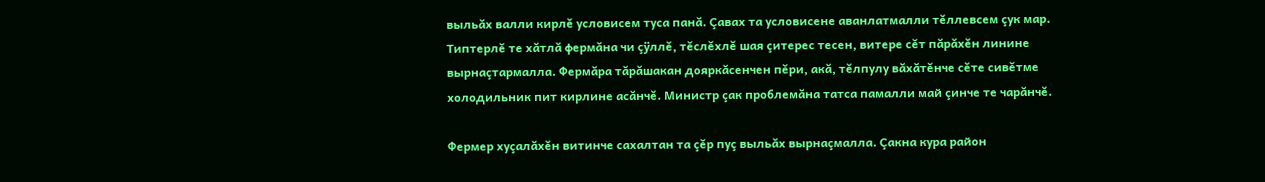выльăх валли кирлĕ условисем туса панă. Çавах та условисене аванлатмалли тĕллевсем çук мар. Типтерлĕ те хăтлă фермăна чи çÿллĕ, тĕслĕхлĕ шая çитерес тесен, витере сĕт пăрăхĕн линине вырнаçтармалла. Фермăра тăрăшакан дояркăсенчен пĕри, акă, тĕлпулу вăхăтĕнче сĕте сивĕтме холодильник пит кирлине асăнчĕ. Министр çак проблемăна татса памалли май çинче те чарăнчĕ.

Фермер хуçалăхĕн витинче сахалтан та çĕр пуç выльăх вырнаçмалла. Çакна кура район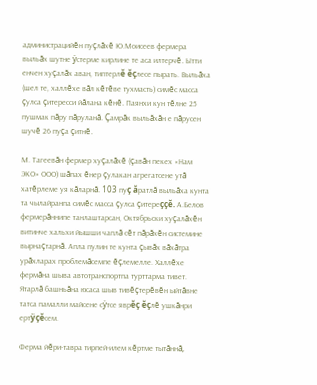администрацийĕн пуçлăхĕ Ю.Моисеев фермера выльăх шутне ÿстерме кирлине те аса илтерчĕ. Ытти енчен хуçалăх аван, типтерлĕ ĕçлесе пырать. Выльăха (шел те, халлĕхе вăл кĕтĕве тухмасть) симĕс масса çулса çитересси йăлана кĕнĕ. Паянхи кун тĕлне 25 пушмак пăру пăруланă. Çамрăк выльăхăн е пăрусен шучĕ 26 пуçа çитнĕ.

М. Тагеевăн фермер хуçалăхĕ (çавăн пекех «Нам ЭКО» ООО) шăпах ĕнер çулакан агрегатсене утă хатĕрлеме уя кăларнă. 103 пуç ăратлă выльăха кунта та чылайранпа симĕс масса çулса çитереççĕ. А.Белов фермерăннипе танлаштарсан, Октябрьски хуçалăхĕн витинче хальхи йышши чаплă сĕт пăрăхĕн системине вырнаçтарнă. Апла пулин те кунта çывăх вăхăтра урăхларах проблемăсемпе ĕçлемелле. Халлĕхе фермăна шыва автотранспортпа турттарма тивет. Ятарлă башньăна юсаса шыв тивĕçтерĕвĕн ыйтăвне татса памалли майсене сÿтсе яврĕç ĕçлĕ ушкăнри ертÿçĕсем.

Ферма йĕри-тавра тирпей-илем кĕртме тытăннă,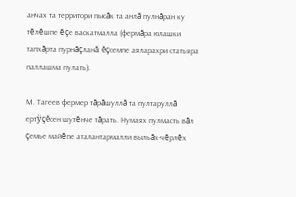анчах та территори пысăк та анлă пулнăран ку тĕлĕшпе ĕçе васкатмалла (фермăра юлашки тапхăрта пурнăçланă ĕçсемпе аяларахри статьяра паллашма пулать).

М. Тагеев фермер тăрăшуллă та пултаруллă ертÿçĕсен шутĕнче тăрать. Нумаях пулмасть вăл çемье майĕпе аталантармалли выльăх-чĕрлĕх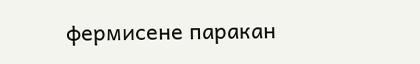фермисене паракан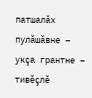патшалăх пулăшăвне – укçа грантне – тивĕçлĕ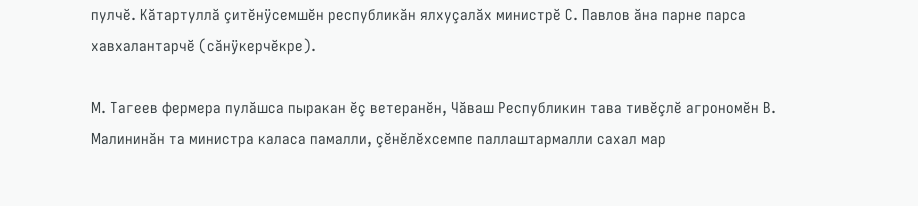пулчĕ. Кăтартуллă çитĕнÿсемшĕн республикăн ялхуçалăх министрĕ С. Павлов ăна парне парса хавхалантарчĕ (сăнÿкерчĕкре).

М. Тагеев фермера пулăшса пыракан ĕç ветеранĕн, Чăваш Республикин тава тивĕçлĕ агрономĕн В. Малининăн та министра каласа памалли, çĕнĕлĕхсемпе паллаштармалли сахал мар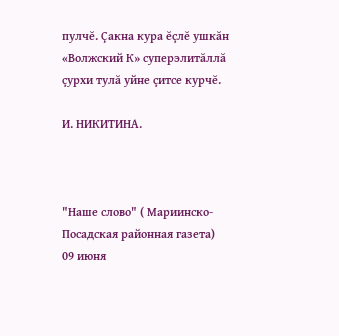пулчĕ. Çакна кура ĕçлĕ ушкăн «Волжский К» суперэлитăллă çурхи тулă уйне çитсе курчĕ.

И. НИКИТИНА.



"Наше слово" ( Мариинско-Посадская районная газета)
09 июня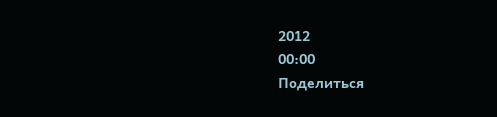2012
00:00
Поделиться